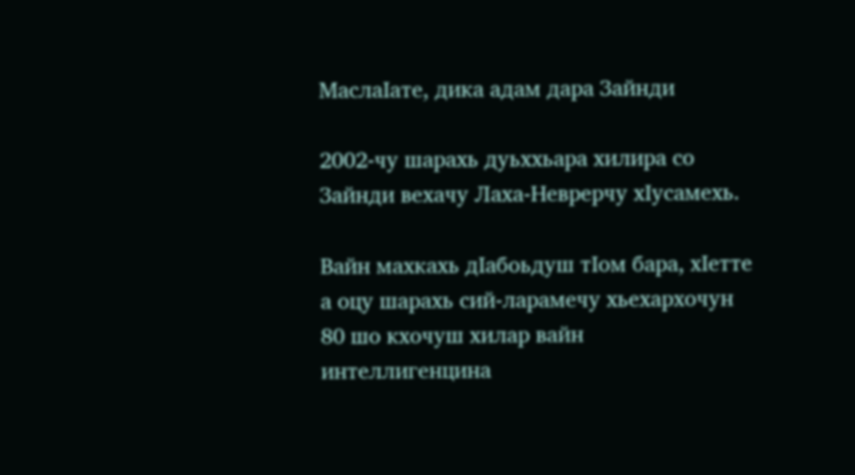МаслаIате, дика адам дара Зайнди

2002-чу шарахь дуьххьара хилира со Зайнди вехачу Лаха-Неврерчу хIусамехь.

Вайн махкахь дIабоьдуш тIом бара, хIетте а оцу шарахь сий-ларамечу хьехархочун 80 шо кхочуш хилар вайн интеллигенцина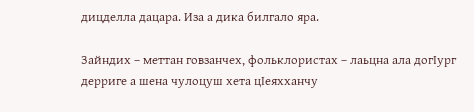дицделла дацара. Иза а дика билгало яра.

Зайндих – меттан говзанчех, фольклористах – лаьцна ала догIург дерриге а шена чулоцуш хета цIеяхханчу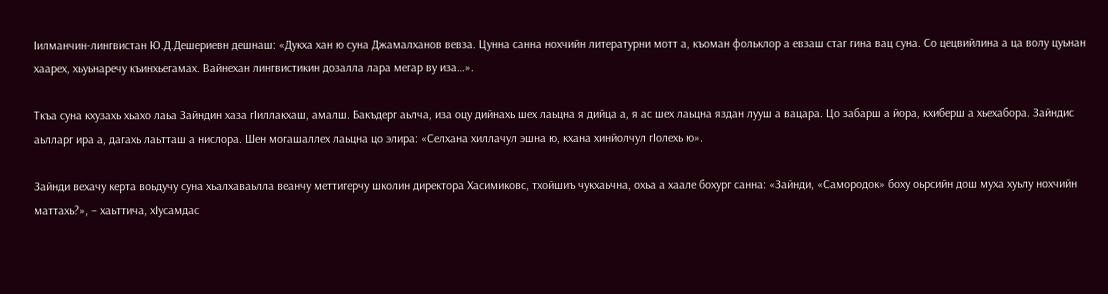Iилманчин-лингвистан Ю.Д.Дешериевн дешнаш: «Дукха хан ю суна Джамалханов вевза. Цунна санна нохчийн литературни мотт а, къоман фольклор а евзаш стаг гина вац суна. Со цецвийлина а ца волу цуьнан хаарех, хьуьнаречу къинхьегамах. Вайнехан лингвистикин дозалла лара мегар ву иза…».

Ткъа суна кхузахь хьахо лаьа Зайндин хаза гIиллакхаш, амалш. Бакъдерг аьлча, иза оцу дийнахь шех лаьцна я дийца а, я ас шех лаьцна яздан лууш а вацара. Цо забарш а йора, кхиберш а хьехабора. Зайндис аьлларг ира а, дагахь лаьтташ а нислора. Шен могашаллех лаьцна цо элира: «Селхана хиллачул эшна ю, кхана хинйолчул гIолехь ю».

Зайнди вехачу керта воьдучу суна хьалхаваьлла веанчу меттигерчу школин директора Хасимиковс, тхойшиъ чукхаьчна, охьа а хаале бохург санна: «Зайнди, «Самородок» боху оьрсийн дош муха хуьлу нохчийн маттахь?», – хаьттича, хIусамдас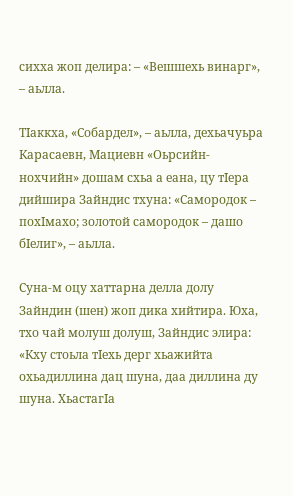сихха жоп делира: – «Вешшехь винарг», – аьлла.

ТIаккха, «Собардел», – аьлла, дехьачуьра Карасаевн, Мациевн «Оьрсийн-нохчийн» дошам схьа а еана, цу тIера дийшира Зайндис тхуна: «Самородок – похIмахо; золотой самородок – дашо бIелиг», – аьлла.

Суна-м оцу хаттарна делла долу Зайндин (шен) жоп дика хийтира. Юха, тхо чай молуш долуш, Зайндис элира: «Кху стоьла тIехь дерг хьажийта охьадиллина дац шуна, даа диллина ду шуна. ХьастагIа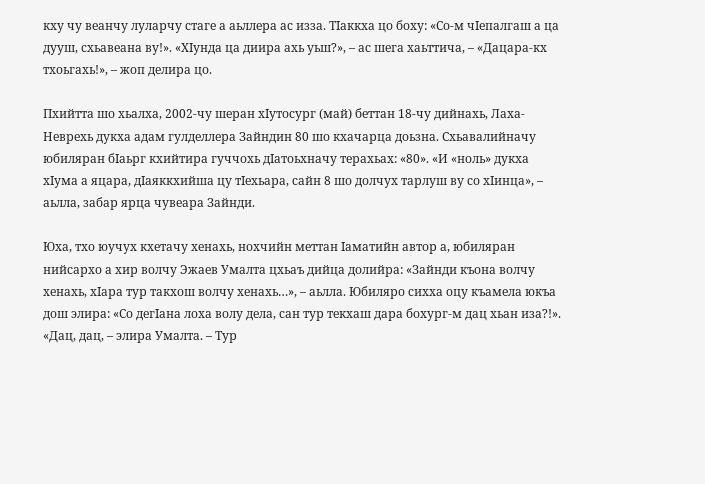кху чу веанчу луларчу стаге а аьллера ас изза. ТIаккха цо боху: «Со-м чIепалгаш а ца дууш, схьавеана ву!». «ХIунда ца диира ахь уьш?», – ас шега хаьттича, – «Дацара-кх тхоьгахь!», – жоп делира цо.

Пхийтта шо хьалха, 2002-чу шеран хIутосург (май) беттан 18-чу дийнахь, Лаха-Неврехь дукха адам гулделлера Зайндин 80 шо кхачарца доьзна. Схьавалийначу юбиляран бIаьрг кхийтира гуччохь дIатоьхначу терахьах: «80». «И «ноль» дукха хIума а яцара, дIаяккхийша цу тIехьара, сайн 8 шо долчух тарлуш ву со хIинца», – аьлла, забар ярца чувеара Зайнди.

Юха, тхо юучух кхетачу хенахь, нохчийн меттан Iаматийн автор а, юбиляран нийсархо а хир волчу Эжаев Умалта цхьаъ дийца долийра: «Зайнди къона волчу хенахь, хIара тур такхош волчу хенахь…», – аьлла. Юбиляро сихха оцу къамела юкъа дош элира: «Со дегIана лоха волу дела, сан тур текхаш дара бохург-м дац хьан иза?!». «Дац, дац, – элира Умалта. – Тур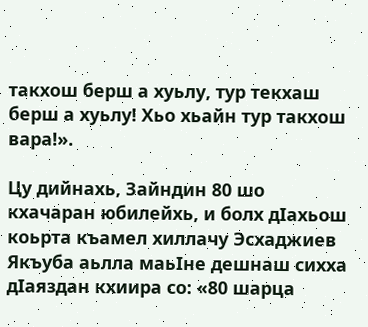такхош берш а хуьлу, тур текхаш берш а хуьлу! Хьо хьайн тур такхош вара!».

Цу дийнахь, Зайндин 80 шо кхачаран юбилейхь, и болх дIахьош коьрта къамел хиллачу Эсхаджиев Якъуба аьлла маьIне дешнаш сихха дIаяздан кхиира со: «80 шарца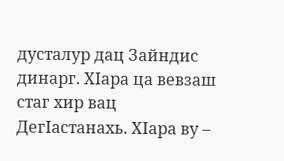дусталур дац Зайндис динарг. ХIара ца вевзаш стаг хир вац ДегIастанахь. ХIара ву –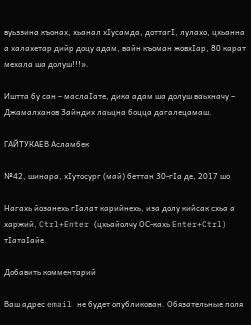вуьззина къонах, хьанал хIусамда, доттагI, лулахо, цхьанна а халахетар дийр доцу адам, вайн къоман жовхIар, 80 карат мехала ша долуш!!!».

Иштта бу сан – маслаIате, дика адам ша долуш ваьхначу – Джамалханов Зайндих лаьцна боцца дагалецамаш.

ГАЙТУКАЕВ Асламбек

№42, шинара, хIутосург (май) беттан 30-гIа де, 2017 шо

Нагахь йозанехь гIалат карийнехь, иза долу кийсак схьа а харжий, Ctrl+Enter (цхьайолчу ОС-кахь Enter+Ctrl) тIатаIайе.

Добавить комментарий

Ваш адрес email не будет опубликован. Обязательные поля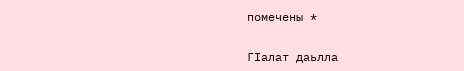помечены *

ГIалат даьлла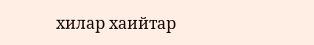хилар хаийтар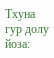Тхуна гур долу йоза: